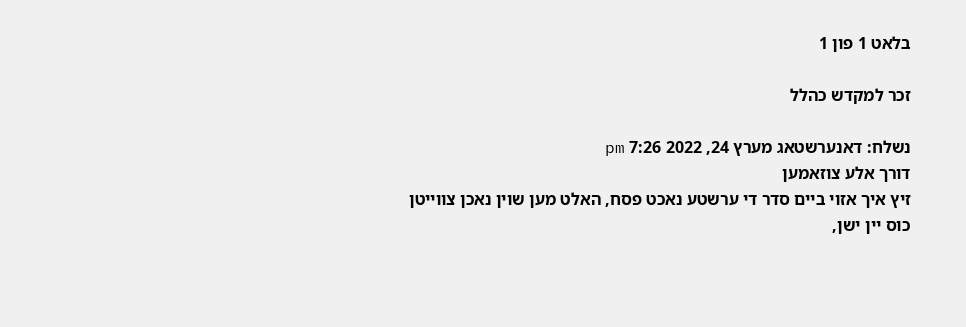בלאט 1 פון 1

זכר למקדש כהלל

נשלח: דאנערשטאג מערץ 24, 2022 7:26 pm
דורך אלע צוזאמען
זיץ איך אזוי ביים סדר די ערשטע נאכט פסח, האלט מען שוין נאכן צווייטן כוס יין ישן,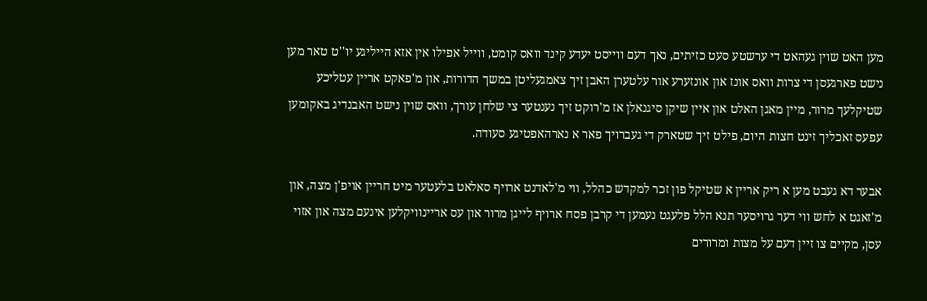מען האט שוין געהאט די ערשטע סעט כזיתים, נאך דעם ווייסט יעדע קינד וואס קומט, ווייל אפילו אין אזא הייליגע יו''ט טאר מען נישט פארגעסן די צרות וואס אונז און אונזערע אור עלטערן האבן זיך צאמגעליטן במשך הדורות, און מ'פאקט אריין עטליכע שטיקלעך מרור, מיין מאגן האלט און איין שיקן סיגנאלן אז מ'רוקט זיך נענטער צי שלחן עורך, וואס שוין נישט האבנדיג באקומען עפעס זאכליך זינט חצות היום, פילט זיך שטארק די געברויך פאר א נארהאפטיגע סעודה.

אבער דא געבט מען א ריק אריין א שטיקל פון זכר למקדש כהלל, ווי מ'לאדנט ארויף סאלאט בלעטער מיט חריין אויפ'ן מצה, און מ'זאגט א לחש ווי דער גרויסער תנא הלל פלעגט נעמען די קרבן פסח ארויף לייגן מרור און עס אריינוויקלען אינעם מצה און אזוי עסן, מקיים צו זיין דעם על מצות ומרורים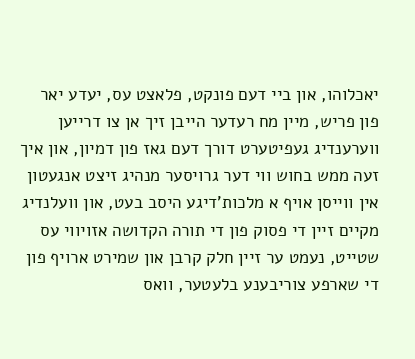יאכלוהו, און ביי דעם פונקט, פלאצט עס, יעדע יאר פון פריש, מיין מח רעדער הייבן זיך אן צו דרייען ווערענדיג געפיטערט דורך דעם גאז פון דמיון, און איך זעה ממש בחוש ווי דער גרויסער מנהיג זיצט אנגעטון אין ווייסן אויף א מלכות'דיגע היסב בעט, און וועלנדיג מקיים זיין די פסוק פון די תורה הקדושה אזויווי עס שטייט, נעמט ער זיין חלק קרבן און שמירט ארויף פון די שארפע צוריבענע בלעטער, וואס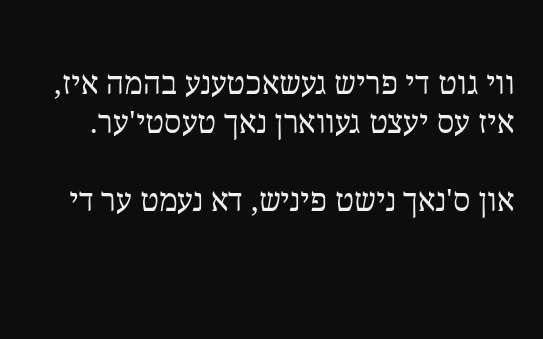ווי גוט די פריש געשאכטענע בהמה איז, איז עס יעצט געווארן נאך טעסטי'ער.

און ס'נאך נישט פיניש, דא נעמט ער די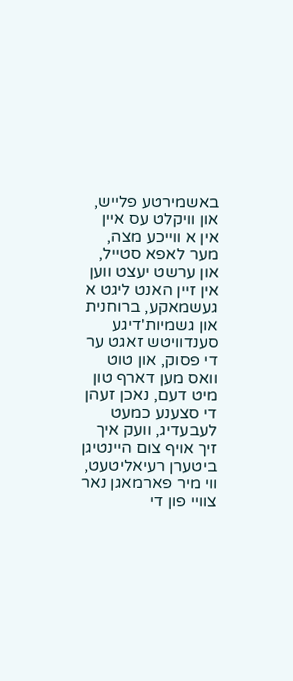באשמירטע פלייש, און וויקלט עס איין אין א ווייכע מצה, מער לאפא סטייל, און ערשט יעצט ווען אין זיין האנט ליגט א געשמאקע, ברוחנית און גשמיות'דיגע סענדוויטש זאגט ער די פסוק, און טוט וואס מען דארף טון מיט דעם, נאכן זעהן די סצענע כמעט לעבעדיג, וועק איך זיך אויף צום היינטיגן ביטערן רעיאליטעט, ווי מיר פארמאגן נאר צוויי פון די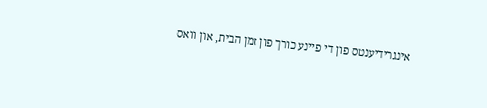אינגרידיענטס פון די פיינע כורך פון זמן הבית, און וואס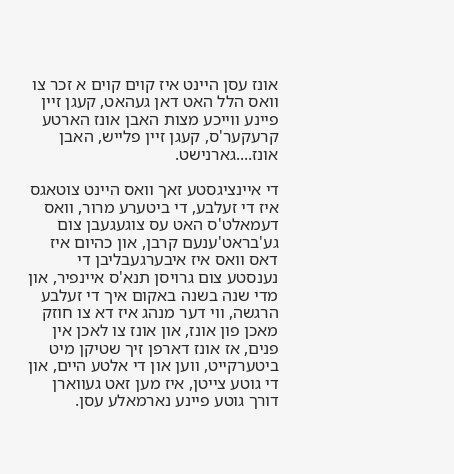אונז עסן היינט איז קוים קוים א זכר צו וואס הלל האט דאן געהאט, קעגן זיין פיינע ווייכע מצות האבן אונז הארטע קרעקער'ס, קעגן זיין פלייש, האבן אונז....גארנישט.

די איינציגסטע זאך וואס היינט צוטאגס איז די זעלבע, די ביטערע מרור, וואס דעמאלט'ס האט עס צוגעגעבן צום גע'בראט'ענעם קרבן, און כהיום איז דאס וואס איז איבערגעבליבן די נענסטע צום גרויסן תנא'ס איינפיר, און מדי שנה בשנה באקום איך די זעלבע הרגשה, ווי דער מנהג איז דא צו חוזק מאכן פון אונז, און אונז צו לאכן אין פנים, אז אונז דארפן זיך שטיקן מיט ביטערקייט, ווען און די אלטע היים, און די גוטע צייטן, איז מען זאט געווארן דורך גוטע פיינע נארמאלע עסן.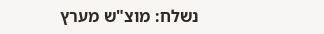נשלח: מוצ"ש מערץ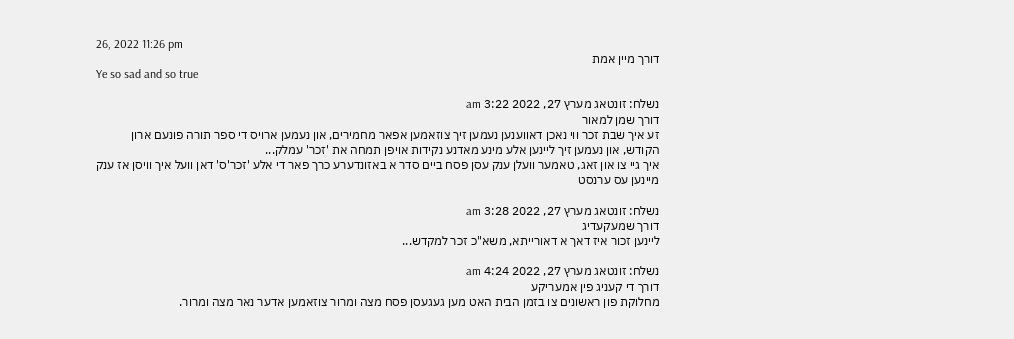26, 2022 11:26 pm
דורך מיין אמת
Ye so sad and so true

נשלח: זונטאג מערץ 27, 2022 3:22 am
דורך שמן למאור
זע איך שבת זכר ווי נאכן דאווענען נעמען זיך צוזאמען אפאר מחמירים, און נעמען ארויס די ספר תורה פונעם ארון הקודש, און נעמען זיך ליינען אלע מינע מאדנע נקידות אויפן תמחה את 'זכר' עמלק...
איך גיי צו און זאג, טאמער וועלן ענק עסן פסח ביים סדר א באזונדערע כרך פאר די אלע 'זכר'ס' דאן וועל איך וויסן אז ענק מיינען עס ערנסט

נשלח: זונטאג מערץ 27, 2022 3:28 am
דורך שמעקעדיג
ליינען זכור איז דאך א דאורייתא, משא"כ זכר למקדש...

נשלח: זונטאג מערץ 27, 2022 4:24 am
דורך די קעניג פין אמעריקע
מחלוקת פון ראשונים צו בזמן הבית האט מען געגעסן פסח מצה ומרור צוזאמען אדער נאר מצה ומרור.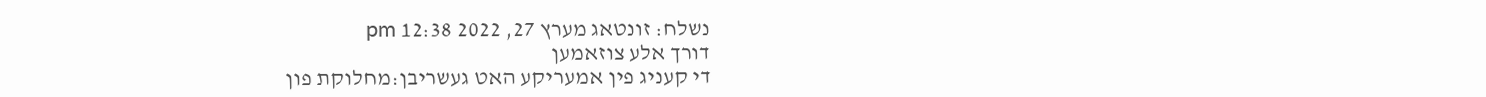נשלח: זונטאג מערץ 27, 2022 12:38 pm
דורך אלע צוזאמען
די קעניג פין אמעריקע האט געשריבן:מחלוקת פון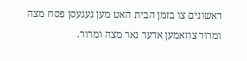ראשונים צו בזמן הבית האט מען געגעסן פסח מצה ומרור צוזאמען אדער נאר מצה ומרור.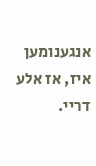אנגענומען איז, אז אלע דריי.